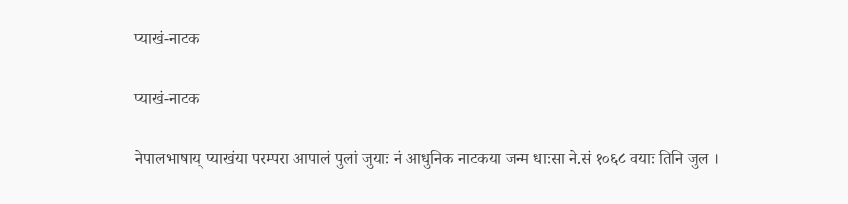प्याखं-नाटक

प्याखं-नाटक

नेपालभाषाय् प्याखंया परम्परा आपालं पुलां जुयाः नं आधुनिक नाटकया जन्म धाःसा ने.सं १०६८ वयाः तिनि जुल ।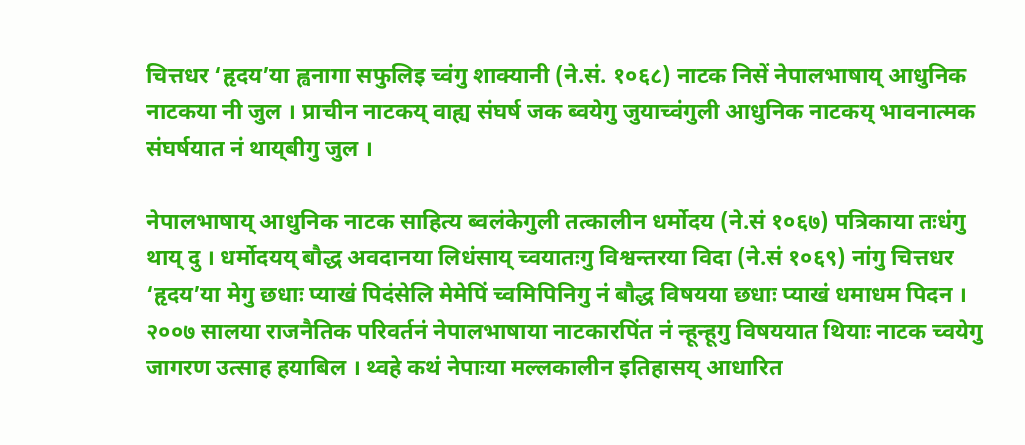चित्तधर ‘हृदय’या ह्वनागा सफुलिइ च्वंगु शाक्यानी (ने.सं. १०६८) नाटक निसें नेपालभाषाय् आधुनिक नाटकया नी जुल । प्राचीन नाटकय् वाह्य संघर्ष जक ब्वयेगु जुयाच्वंगुली आधुनिक नाटकय् भावनात्मक संघर्षयात नं थाय्‌बीगु जुल ।

नेपालभाषाय् आधुनिक नाटक साहित्य ब्वलंकेगुली तत्कालीन धर्मोदय (ने.सं १०६७) पत्रिकाया तःधंगु थाय् दु । धर्मोदयय् बौद्ध अवदानया लिधंसाय् च्वयातःगु विश्वन्तरया विदा (ने.सं १०६९) नांगु चित्तधर ‘हृदय’या मेगु छधाः प्याखं पिदंसेलि मेमेपिं च्वमिपिनिगु नं बौद्ध विषयया छधाः प्याखं धमाधम पिदन । २००७ सालया राजनैतिक परिवर्तनं नेपालभाषाया नाटकारपिंत नं न्हून्हूगु विषययात थियाः नाटक च्वयेगु जागरण उत्साह हयाबिल । थ्वहे कथं नेपाःया मल्लकालीन इतिहासय् आधारित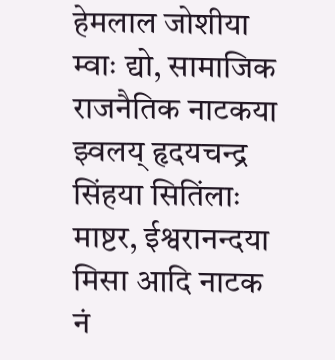हेमलाल जोशीया म्वाः द्यो, सामाजिक राजनैतिक नाटकया झ्वलय् हृदयचन्द्र सिंहया सितिंलाः माष्टर, ईश्वरानन्दया मिसा आदि नाटक नं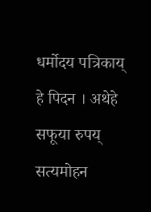धर्मोदय पत्रिकाय् हे पिदन । अथेहे सफूया रुपय् सत्यमोहन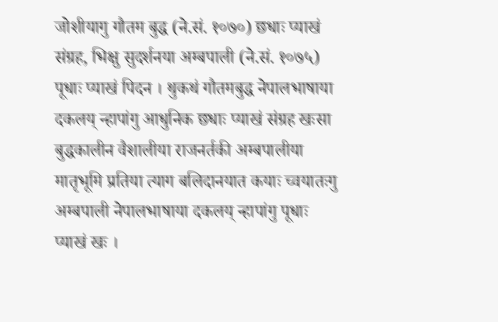जोशीयागु गौतम बुद्ध (ने.सं. १०७०) छधाः प्याखं संग्रह, भिक्षु सुदर्शनया अम्बपाली (ने.सं. १०७५) पूधाः प्याखं पिदन । थुकथं गौतमबुद्ध नेपालभाषाया दकलय् न्हापांगु आधुनिक छधाः प्याखं संग्रह खःसा बुद्धकालीन वैशालीया राजनर्तकी अम्बपालीया मातृभूमि प्रतिया त्याग बलिदानयात कयाः च्वयातःगु अम्बपाली नेपालभाषाया दकलय् न्हापांगु पूधाः प्याखं खः ।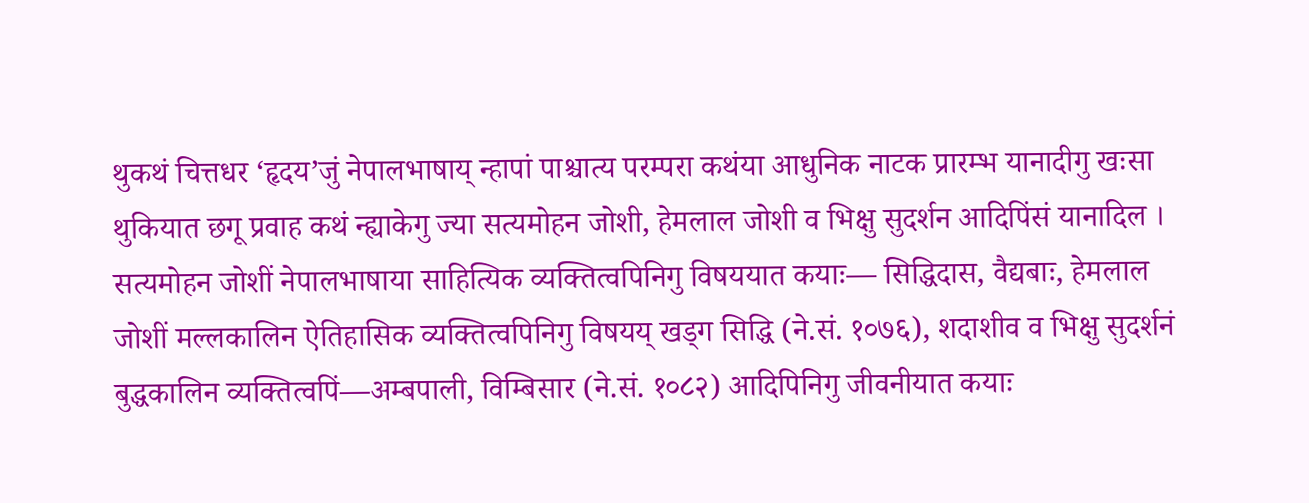थुकथं चित्तधर ‘हृदय’जुं नेपालभाषाय् न्हापां पाश्चात्य परम्परा कथंया आधुनिक नाटक प्रारम्भ यानादीगु खःसा थुकियात छगू प्रवाह कथं न्ह्याकेगु ज्या सत्यमोहन जोशी, हेमलाल जोशी व भिक्षु सुदर्शन आदिपिंसं यानादिल । सत्यमोहन जोशीं नेपालभाषाया साहित्यिक व्यक्तित्वपिनिगु विषययात कयाः— सिद्धिदास, वैद्यबाः, हेमलाल जोशीं मल्लकालिन ऐतिहासिक व्यक्तित्वपिनिगु विषयय् खड्ग सिद्धि (ने.सं. १०७६), शदाशीव व भिक्षु सुदर्शनं बुद्धकालिन व्यक्तित्वपिं—अम्बपाली, विम्बिसार (ने.सं. १०८२) आदिपिनिगु जीवनीयात कयाः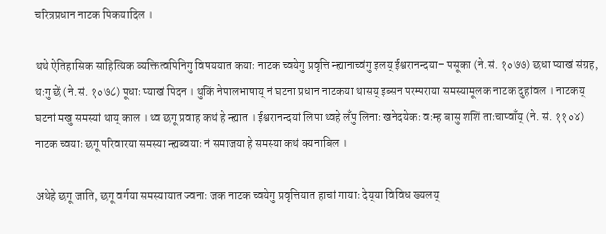चरित्रप्रधान नाटक पिकयादिल ।

थथे ऐतिहासिक साहित्यिक व्यक्तित्वपिनिगु विषययात कयाः नाटक च्वयेगु प्रवृत्ति न्ह्यानाच्वंगु इलय् ईश्वरानन्दया– पसूका (ने.सं. १०७७) छधा प्याखं संग्रह, थःगु छें (ने.सं. १०७८) पूधाः प्याखं पिदन । थुकिं नेपालभाषाय् नं घटना प्रधान नाटकया थासय् इब्सन परम्पराया समस्यामूलक नाटक दुहांवल । नाटकय् घटनां मखु समस्यां थाय् काल । थ्व छगू प्रवाह कथं हे न्ह्यात । ईश्वरानन्दयां लिपा थ्वहे लँपु लिनाः खनेदयेकः वःम्ह बासु शशिं ताःचाप्वाँय् (ने. सं. ११०४) नाटक च्वयाः छगू परिवारया समस्या न्ह्यब्वयाः नं समाजया हे समस्या कथं क्यनाबिल ।

अथेहे छगू जाति, छगू वर्गया समस्यायात ज्वनाः जक नाटक च्वयेगु प्रवृत्तियात हाचां गायाः देय्‌या विविध ख्यलय्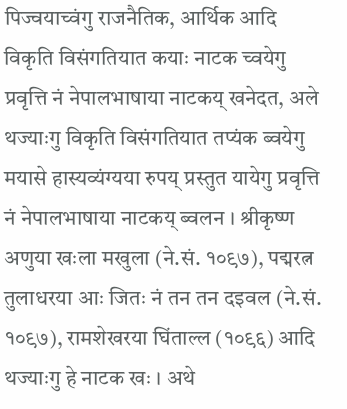पिज्वयाच्वंगु राजनैतिक, आर्थिक आदि विकृति विसंगतियात कयाः नाटक च्वयेगु प्रवृत्ति नं नेपालभाषाया नाटकय् खनेदत, अले थज्याःगु विकृति विसंगतियात तप्यंक ब्वयेगु मयासे हास्यव्यंग्यया रुपय् प्रस्तुत यायेगु प्रवृत्ति नं नेपालभाषाया नाटकय् ब्वलन । श्रीकृष्ण अणुया खःला मखुला (ने.सं. १०९७), पद्मरत्न तुलाधरया आः जितः नं तन तन दइवल (ने.सं. १०९७), रामशेखरया घिंताल्ल (१०९६) आदि थज्याःगु हे नाटक खः । अथे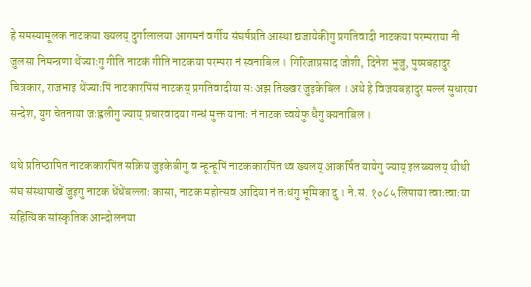हे समस्यामूलक नाटकया ख्यलय् दुर्गालालया आगमनं वर्गीय संघर्षप्रति आस्था द्यजायेकीगु प्रगतिवादी नाटकया परम्पराया नी जुलसा निमन्त्रणा थेंज्याःगु गीति नाटकं गीति नाटकया परम्परा नं स्वनाबिल । गिरिजाप्रसाद जोशी, दिनेश भुजु, पुष्पबहादुर चित्रकार, राजभाइ थेंज्याःपिं नाटकारपिंसं नाटकय् प्रगतिवादीया सः अझ तिख्खर जुइकेबिल । अथे हे विजयबहादुर मल्लं सुधारया सन्देश, युग चेतनाया जःह्वलीगु ज्याय् प्रचारवादया गन्धं मुक्त यानाः नं नाटक च्वयेफु धैगु क्यनाबिल ।

थथे प्रतिप्ठापित नाटककारपिंत सक्रिय जुइकेबीगु व न्हून्हूपिं नाटककारपिंत थ्व ख्यलय् आकर्षित यायेगु ज्याय् इलय्ब्यलय् थीथी संघ संस्थापाखें जुइगु नाटक धेंधेंबल्लाः कासा, नाटक महोत्सव आदिया नं तःधंगु भूमिका दु । ने.सं. १०८५ लिपाया त्वाःत्वाःया सहित्यिक सांस्कृतिक आन्दोलनया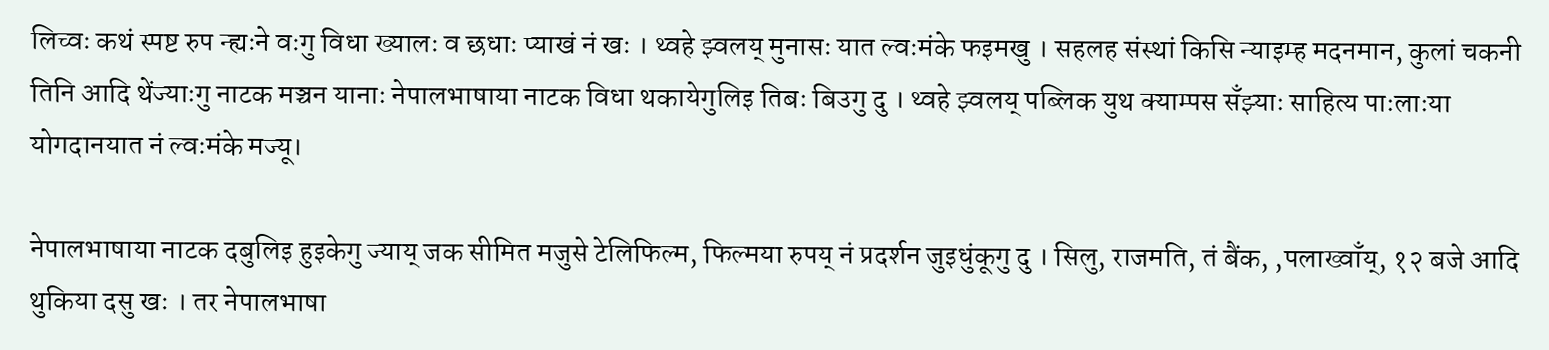लिच्वः कथं स्पष्ट रुप न्ह्यःने वःगु विधा ख्यालः व छधाः प्याखं नं खः । थ्वहे झ्वलय् मुनासः यात ल्वःमंके फइमखु । सहलह संस्थां किसि न्याइम्ह मदनमान, कुलां चकनी तिनि आदि थेंज्याःगु नाटक मञ्चन यानाः नेपालभाषाया नाटक विधा थकायेगुलिइ तिबः बिउगु दु । थ्वहे झ्वलय् पब्लिक युथ क्याम्पस सँझ्याः साहित्य पाःलाःया योगदानयात नं ल्वःमंके मज्यू।

नेपालभाषाया नाटक दबुलिइ हुइकेगु ज्याय् जक सीमित मजुसे टेलिफिल्म, फिल्मया रुपय् नं प्रदर्शन जुइधुंकूगु दु । सिलु, राजमति, तं बैंक, ,पलाख्वाँय्, १२ बजे आदि थुकिया दसु खः । तर नेपालभाषा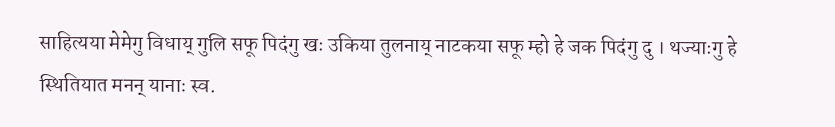साहित्यया मेमेगु विधाय् गुलि सफू पिदंगु खः उकिया तुलनाय् नाटकया सफू म्हो हे जक पिदंगु दु । थज्याःगु हे स्थितियात मनन् यानाः स्व.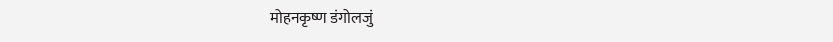मोहनकृष्ण डंगोलजुं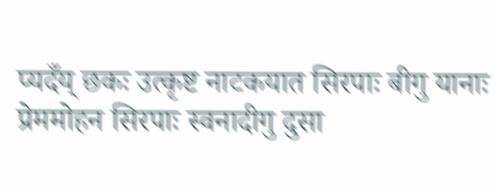प्यदँय् छकः उत्कृष्ट नाटकयात सिरपाः बीगु यानाः प्रेममोहन सिरपाः स्वनादीगु दुसा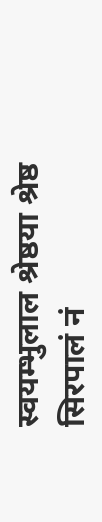स्वयम्भुलाल श्रेष्ठया श्रेष्ठ सिरपालं नं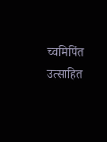च्वमिपिंत उत्साहित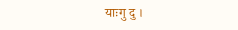याःगु दु ।